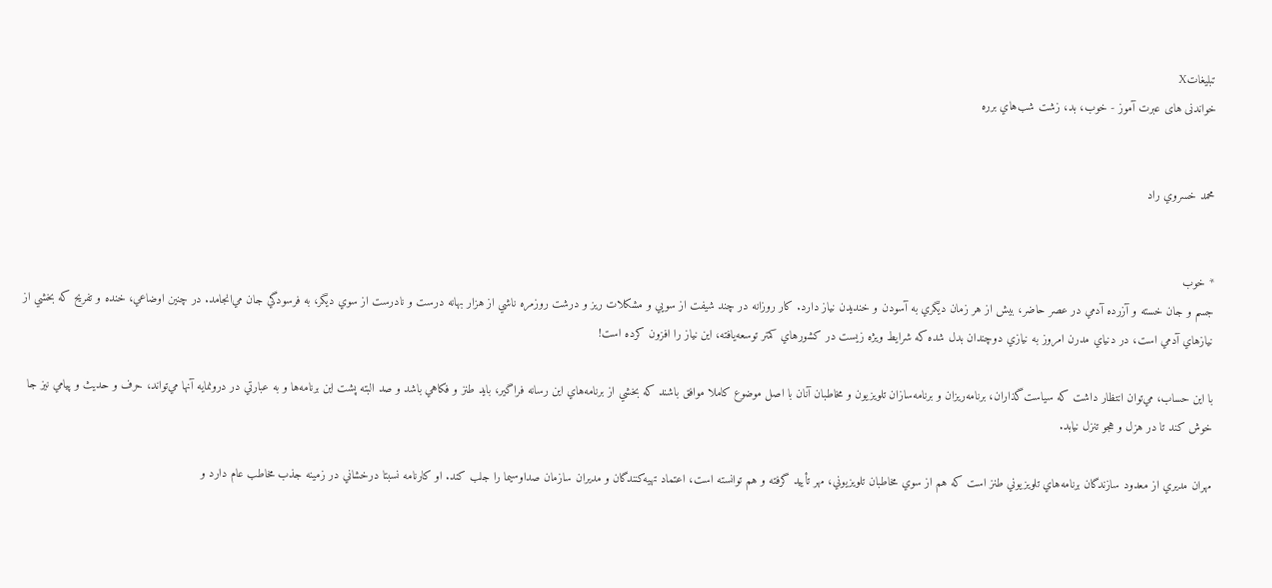تبليغاتX
خواندنی های عبرت آموز - خوب، بد، زشت شب‌هاي برره


محمد خسروي راد


* خوب
جسم و جان خسته و آزرده آدمي در عصر حاضر، بيش از هر زمان ديگري به آسودن و خنديدن نياز دارد. كار روزانه در چند شيفت از سويي و مشكلات ريز و درشت روزمره ناشي از هزار بهانه درست و نادرست از سوي ديگر، به فرسودگي جان مي‌انجامد. در چنين اوضاعي، خنده و تفريح كه بخشي از نيازهاي آدمي است، در دنياي مدرن امروز به نيازي دوچندان بدل شده كه شرايط ويژه زيست در كشورهاي كمتر توسعه‌يافته، اين نياز را افزون كرده است!

با اين حساب، مي‌توان انتظار داشت كه سياست‌گذاران، برنامه‌ريزان و برنامه‌سازان تلويزيون و مخاطبان آنان با اصل موضوع كاملا موافق باشند ‌كه بخشي از برنامه‌‌هاي اين رسانه فراگير، بايد طنز و فكاهي باشد و صد البته پشت اين برنامه‌‌ها و به عبارتي در درونمايه آنها مي‌تواند، حرف و حديث و پيامي نيز جا خوش كند تا در هزل و هجو تنزل نيابد.

مهران مديري از معدود سازندگان برنامه‌هاي تلويزيوني طنز است كه هم از سوي مخاطبان تلويزيوني، مهر تأييد گرفته و هم توانسته است، اعتماد تهيه‌كنندگان و مديران سازمان صداوسيما را جلب كند. او كارنامه نسبتا درخشاني در زمينه جذب مخاطب عام دارد و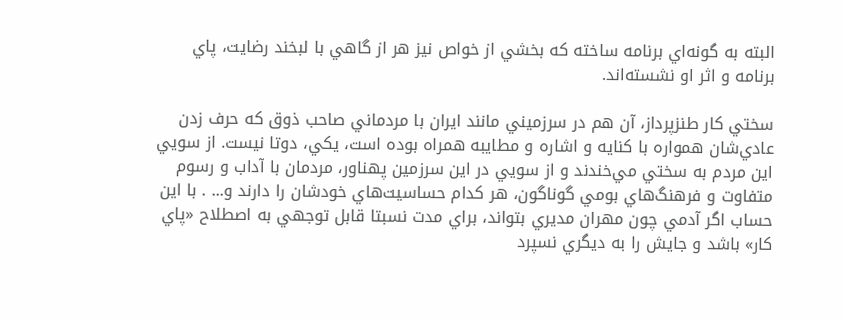البته به گونه‌اي برنامه ساخته كه بخشي از خواص نيز هر از گاهي با لبخند رضايت، پاي برنامه و اثر او نشسته‌اند.

سختي كار طنزپرداز، آن هم در سرزميني مانند ايران با مردماني صاحب ذوق كه حرف زدن عادي‌شان همواره با كنايه و اشاره و مطايبه همراه بوده است، يكي، دوتا نيست. از سويي اين مردم به سختي مي‌خندند و از سويي در اين سرزمين پهناور، مردمان با آداب و رسوم متفاوت و فرهنگ‌هاي بومي گوناگون، هر كدام حساسيت‌هاي خودشان را دارند و... . با اين حساب اگر آدمي چون مهران مديري بتواند، براي مدت نسبتا قابل توجهي به اصطلاح «پاي كار» باشد و جايش را به ديگري نسپرد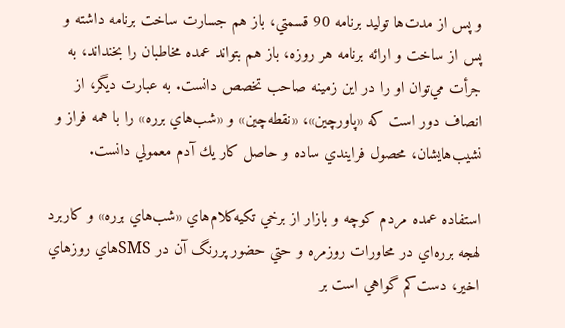و پس از مدت‌ها توليد برنامه 90 قسمتي، باز هم جسارت ساخت برنامه داشته و پس از ساخت و ارائه برنامه هر روزه، باز هم بتواند عمده مخاطبان را بخنداند، به جرأت مي‌توان او را در اين زمينه صاحب تخصص دانست. به عبارت ديگر، از انصاف دور است كه «پاورچين»، «نقطه‌چين» و «شب‌هاي برره» را با همه فراز و نشيب‌هايشان، محصول فرايندي ساده و حاصل كار يك آدم معمولي دانست.

استفاده عمده مردم كوچه و بازار از برخي تكيه‌كلام‌هاي «شب‌هاي برره» و كاربرد لهجه برره‌اي در محاورات روزمره و حتي حضور پررنگ آن در SMSهاي روزهاي اخير، دست‌كم گواهي است بر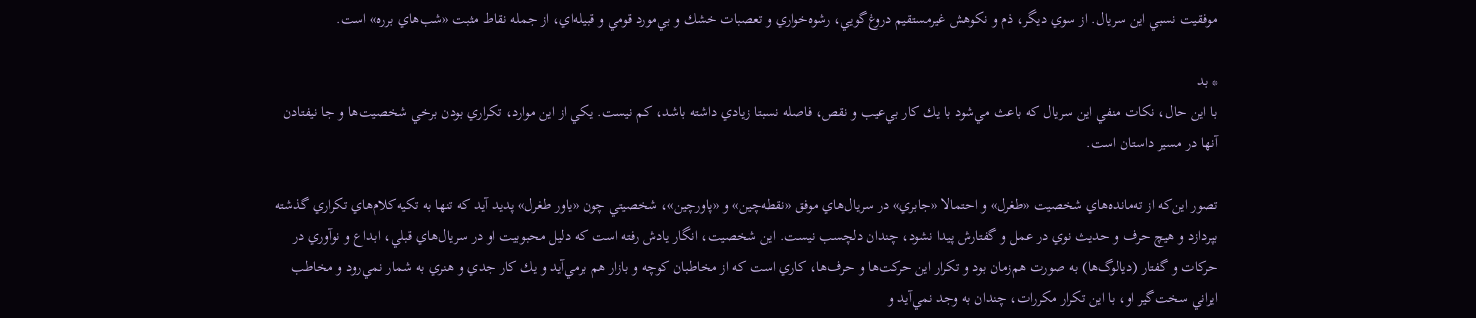موفقيت نسبي اين سريال. از سوي ديگر، ذم و نكوهش غيرمستقيم دروغ‌گويي، رشوه‌خواري و تعصبات خشك و بي‌مورد قومي و قبيله‌اي، از جمله نقاط مثبت «شب‌هاي برره» است.

* بد
با اين حال، نكات منفي اين سريال كه باعث مي‌شود با يك كار بي‌عيب و نقص، فاصله نسبتا زيادي داشته باشد، كم نيست. يكي از اين موارد، تكراري بودن برخي شخصيت‌ها و جا نيفتادن آنها در مسير داستان است.

تصور اين‌كه از ته‌مانده‌هاي شخصيت «طغرل» و احتمالا «جابري» در سريال‌هاي موفق «نقطه‌چين» و «پاورچين»، شخصيتي چون «ياور طغرل» پديد آيد كه تنها به تكيه‌كلام‌هاي تكراري گذشته بپردازد و هيچ حرف و حديث نوي در عمل و گفتارش پيدا نشود، چندان دلچسب نيست. اين شخصيت، انگار يادش رفته است كه دليل محبوبيت او در سريال‌هاي قبلي، ابداع و نوآوري در حركات و گفتار (ديالوگ‌ها) به صورت هم‌زمان بود و تكرار اين حركت‌ها و حرف‌ها، كاري است كه از مخاطبان كوچه و بازار هم برمي‌آيد و يك كار جدي و هنري به شمار نمي‌رود و مخاطب ايراني سخت‌گير او، با اين تكرار مكررات، چندان به وجد نمي‌آيد و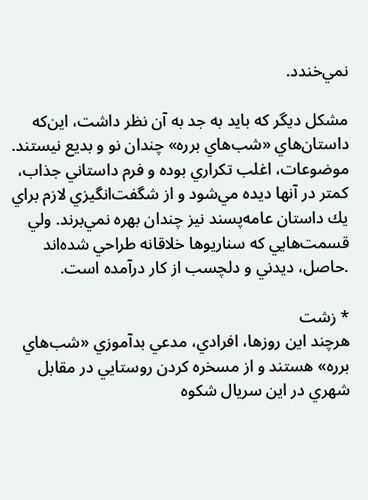نمي‌خندد.

مشكل ديگر كه بايد به جد به آن نظر داشت، اين‌كه داستان‌هاي «شب‌هاي برره» چندان نو و بديع نيستند. موضوعات، اغلب تكراري بوده و فرم داستاني جذاب، كمتر در آنها ديده مي‌شود و از شگفت‌انگيزي لازم براي يك داستان عامه‌پسند نيز چندان بهره نمي‌برند. ولي قسمت‌هايي كه سناريوها خلاقانه طراحي شده‌اند .حاصل، ديدني و دلچسب از كار درآمده است.

* زشت
هرچند اين روزها، افرادي، مدعي بدآموزي «شب‌هاي برره» هستند و از مسخره كردن روستايي در مقابل شهري در اين سريال شكوه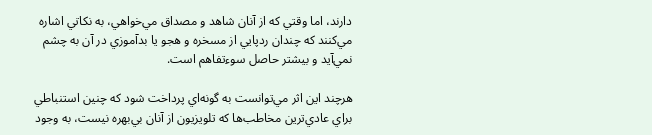دارند، اما وقتي كه از آنان شاهد و مصداق مي‌خواهي، به نكاتي اشاره مي‌كنند كه چندان ردپايي از مسخره و هجو يا بدآموزي در آن به چشم نمي‌آيد و بيشتر حاصل سوءتفاهم است.

هرچند اين اثر مي‌توانست به گونه‌اي پرداخت شود كه چنين استنباطي براي عادي‌ترين مخاطب‌ها كه تلويزيون از آنان بي‌بهره نيست، به وجود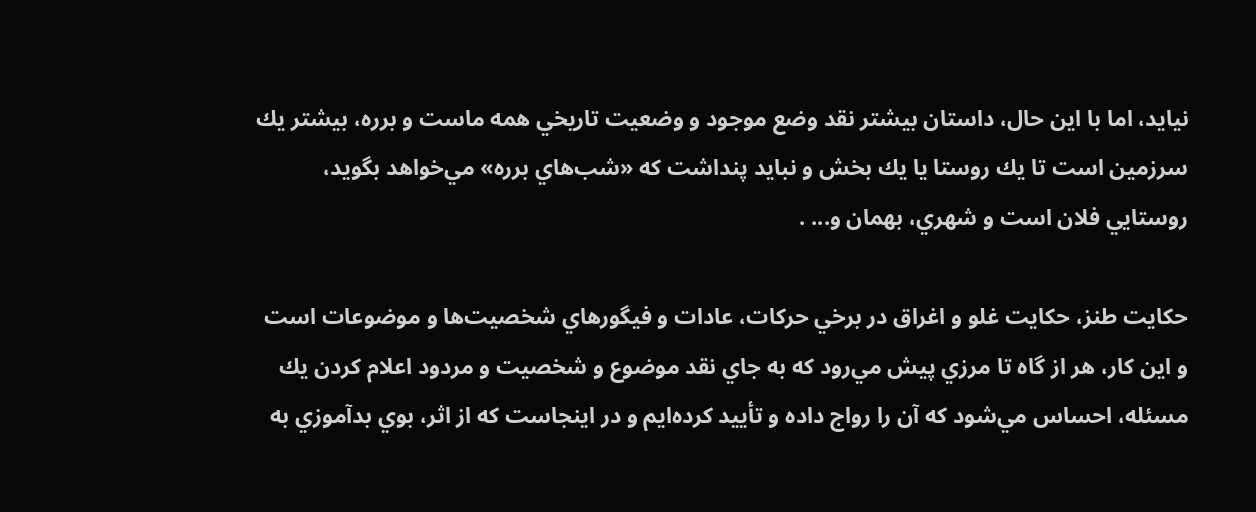نيايد، اما با اين حال، داستان بيشتر نقد وضع موجود و وضعيت تاريخي همه ماست و برره، بيشتر يك سرزمين است تا يك روستا يا يك بخش و نبايد پنداشت كه «شب‌هاي برره» مي‌خواهد بگويد، روستايي فلان است و شهري، بهمان و... .

حكايت طنز، حكايت غلو و اغراق در برخي حركات، عادات و فيگورهاي شخصيت‌ها و موضوعات است و اين كار، هر از گاه تا مرزي پيش مي‌رود كه به جاي نقد موضوع و شخصيت و مردود اعلام كردن يك مسئله، احساس مي‌شود كه آن را رواج داده و تأييد كرده‌ايم و در اينجاست كه از اثر، بوي بدآموزي به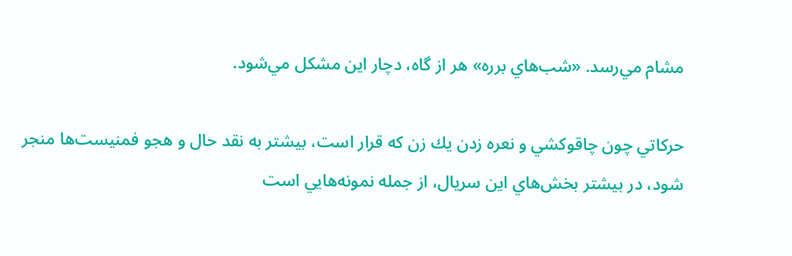مشام مي‌رسد. «شب‌هاي برره» هر از گاه، دچار اين مشكل مي‌شود.

حركاتي چون چاقوكشي و نعره زدن يك زن كه قرار است، بيشتر به نقد حال و هجو فمنيست‌ها منجر شود، در بيشتر بخش‌‌هاي اين سريال، از جمله نمونه‌هايي است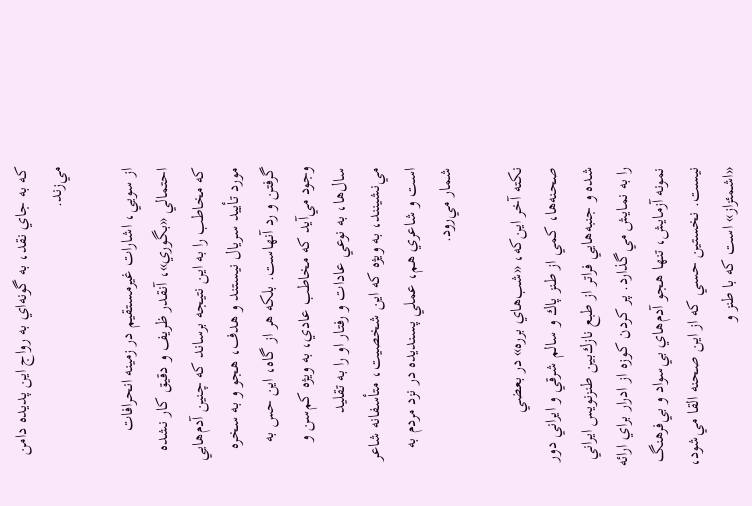كه به جاي نقد، به گونه‌اي به رواج اين پديده دامن مي‌زند.

از سويي، اشارات غيرمستقيم در زمينه انحرافات احتمالي «بگوري»، آنقدر ظريف و دقيق كار نشده كه مخاطب را به اين نتيجه برساند كه چنين آدم‌هايي مورد تأييد سريال نيستند و هدف، هجو و به سخره گرفتن و رد آنهاست. بلكه هر از گاه، اين حس به وجود مي‌آيد كه مخاطب عادي، به ويژه كم‌سن و سال‌ها، به نوعي عادات و رفتار او را به تقليد مي‌نشينند، به ويژه كه اين شخصيت، متأسفانه شاعر است و شاعري هم، عملي پسنديده در نزد مردم به شمار مي‌رود.

نكته آخر اين‌كه، «شب‌هاي برره» در بعضي صحنه‌ها، كمي از طنز پاك و سالم شرقي و ايراني دور شده و جنبه‌هايي فراتر از طبع نازك‌بين طنزنويس ايراني را به نمايش مي‌گذارد. پر كردن كوزه از ادرار براي ارائه نمونه آزمايش، تنها هجو آدم‌هاي بي‌سواد و بي‌فرهنگ نيست. نخستين حسي كه از اين صحنه القا مي‌شود، «اشمئزاز» است كه با طنز و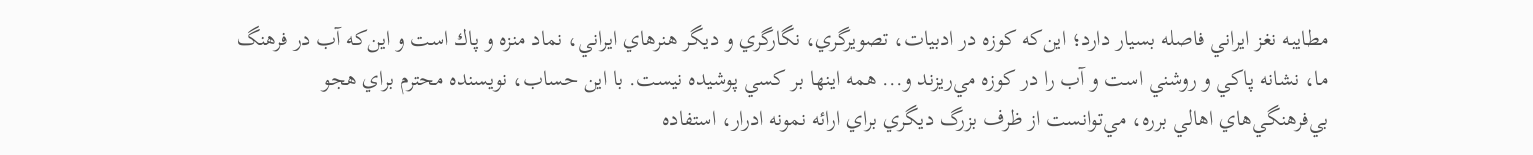مطايبه نغز ايراني فاصله بسيار دارد؛ اين‌كه كوزه در ادبيات، تصويرگري، نگارگري و ديگر هنرهاي ايراني، نماد منزه و پاك است و اين‌كه آب در فرهنگ ما، نشانه پاكي و روشني است و آب را در كوزه مي‌ريزند و... همه اينها بر كسي پوشيده نيست. با اين حساب، نويسنده محترم براي هجو بي‌فرهنگي‌هاي اهالي برره، مي‌توانست از ظرف بزرگ ديگري براي ارائه نمونه ادرار، استفاده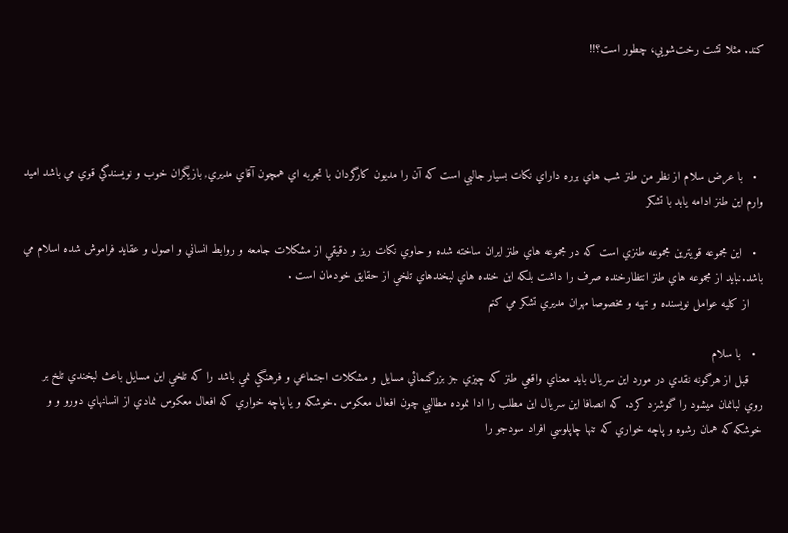كند. مثلا تشت رخت‌شويي، چطور است؟!!




  •   با عرض سلام از نظر من طنز شب هاي برره داراي نكات بسيار جالبي است كه آن را مديون كارگردان با تجربه اي همچون آقاي مديري, بازيگران خوب و نويسندگي قوي مي باشد اميد وارم اين طنز ادامه يابد با تشكر

  •   اين مجموعه قويترين مجموعه طنزي است كه در مجموعه هاي طنز ايران ساخته شده و حاوي نكات ريز و دقيقي از مشكلات جامعه و روابط انساني و اصول و عقايد فراموش شده اسلام مي باشد.نبايد از مجموعه هاي طنز انتظارخنده صرف را داشت بلكه اين خنده هاي لبخندهاي تلخي از حقايق خودمان است .
    از كليه عوامل نويسنده و تهيه و مخصوصا مهران مديري تشكر مي كنم

  •   با سلام
    قبل از هرگونه نقدي در مورد اين سريال بايد معناي واقعي طنز كه چيزي جز بزرگنمائي مسايل و مشكلات اجتماعي و فرهنگي نمي باشد را كه تلخي اين مسايل باعث لبخندي تلخ بر روي لبانمان ميشود را گوشزد كرد. كه انصافا اين سريال اين مطلب را ادا نموده مطالبي چون افعال معكوس .خوشكه و يا پاچه خواري كه افعال معكوس نمادي از انسانهاي دورو و و خوشكه كه همان رشوه و پاچه خواري كه تنها چاپلوسي افراد سودجو را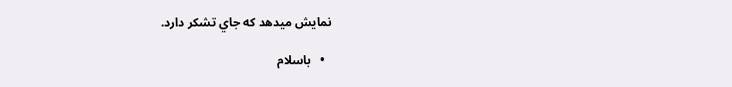نمايش ميدهد كه جاي تشكر دارد.

  •   باسلام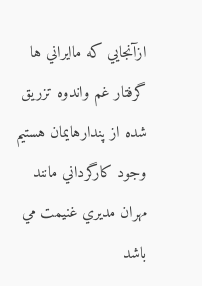ازآنجايي كه ماايراني ها گرفتار غم واندوه تزريق شده از پندارهايمان هستيم وجود كارگرداني مانند مهران مديري غنيمت مي باشد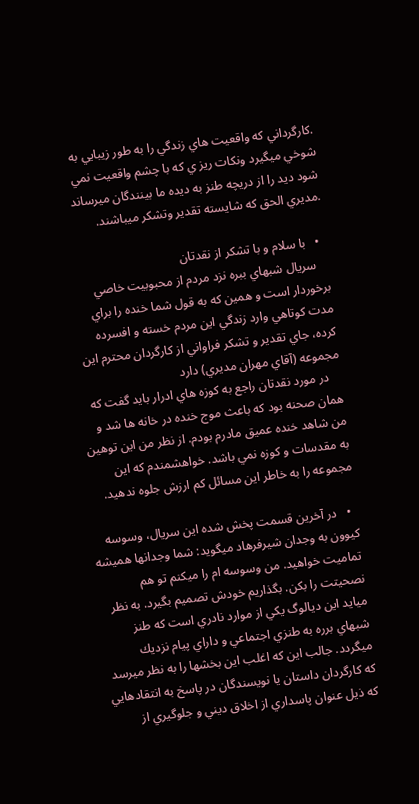.كارگرداني كه واقعيت هاي زندگي را به طور زيبايي به شوخي ميگيرد ونكات ريز ي كه با چشم واقعيت نمي شود ديد را از دريچه طنز به ديده ما بينندگان ميرساند .مديري الحق كه شايسته تقدير وتشكر ميباشند.

  •   با سلام و با تشكر از نقدتان
    سريال شبهاي ببره نزد مردم از محبوبيت خاصي برخوردار است و همين كه به قول شما خنده را براي مدت كوتاهي وارد زندگي اين مردم خسته و افسرده كرده، جاي تقدير و تشكر فراواني از كارگردان محترم اين مجموعه (آقاي مهران مديري) دارد
    در مورد نقدتان راجع به كوزه هاي ادرار بايد گفت كه همان صحنه بود كه باعث موج خنده در خانه ها شد و من شاهد خنده عميق مادرم بودم. از نظر من اين توهين به مقدسات و كوزه نمي باشد. خواهشمندم كه اين مجموعه را به خاطر اين مسائل كم ارزش جلوه ندهيد.

  •   در آخرين قسمت پخش شده اين سريال، وسوسه كيوون به وجدان شيرفرهاد ميگويد: شما وجدانها هميشه تماميت خواهيد. من وسوسه ام را ميكنم تو هم نصحيتت را بكن. بگذاريم خودش تصميم بگيرد. به نظر ميايد اين ديالوگ يكي از موارد نادري است كه طنز شبهاي برره به طنزي اجتماعي و داراي پيام نزديك ميگردد. جالب اين كه اغلب اين بخشها را به نظر ميرسد كه كارگردان داستان يا نويسندگان در پاسخ به انتقادهايي كه ذيل عنوان پاسداري از اخلاق ديني و جلوگيري از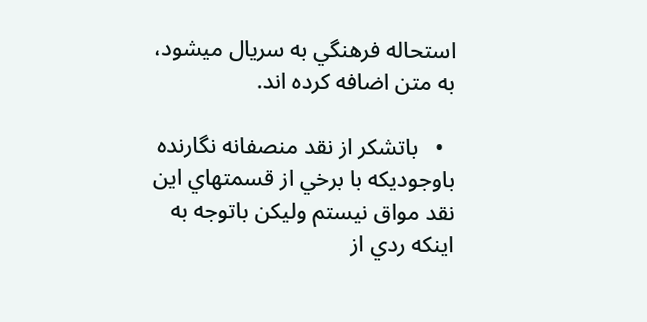استحاله فرهنگي به سريال ميشود، به متن اضافه كرده اند.

  •   باتشكر از نقد منصفانه نگارنده باوجوديكه با برخي از قسمتهاي اين نقد مواق نيستم وليكن باتوجه به اينكه ردي از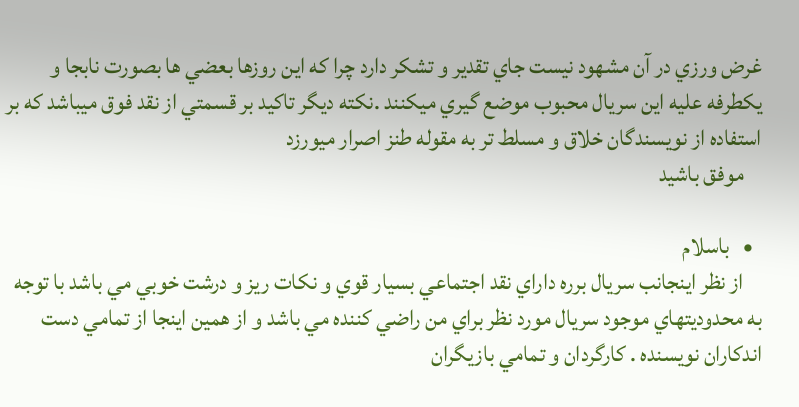غرض ورزي در آن مشهود نيست جاي تقدير و تشكر دارد چرا كه اين روزها بعضي ها بصورت نابجا و يكطرفه عليه اين سريال محبوب موضع گيري ميكنند .نكته ديگر تاكيد بر قسمتي از نقد فوق ميباشد كه بر استفاده از نويسندگان خلاق و مسلط تر به مقوله طنز اصرار ميورزد
    موفق باشيد

  •   باسلام
    از نظر اينجانب سريال برره داراي نقد اجتماعي بسيار قوي و نكات ريز و درشت خوبي مي باشد با توجه به محدوديتهاي موجود سريال مورد نظر براي من راضي كننده مي باشد و از همين اينجا از تمامي دست اندكاران نويسنده . كارگردان و تمامي بازيگران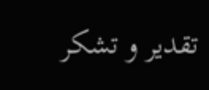تقدير و تشكر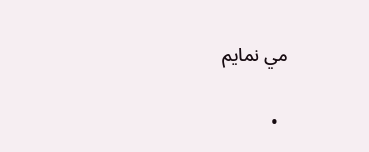مي نمايم

  •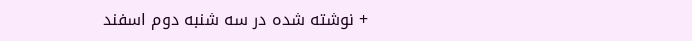+ نوشته شده در سه شنبه دوم اسفند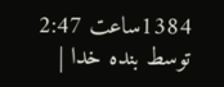1384ساعت 2:47 توسط بنده خدا |